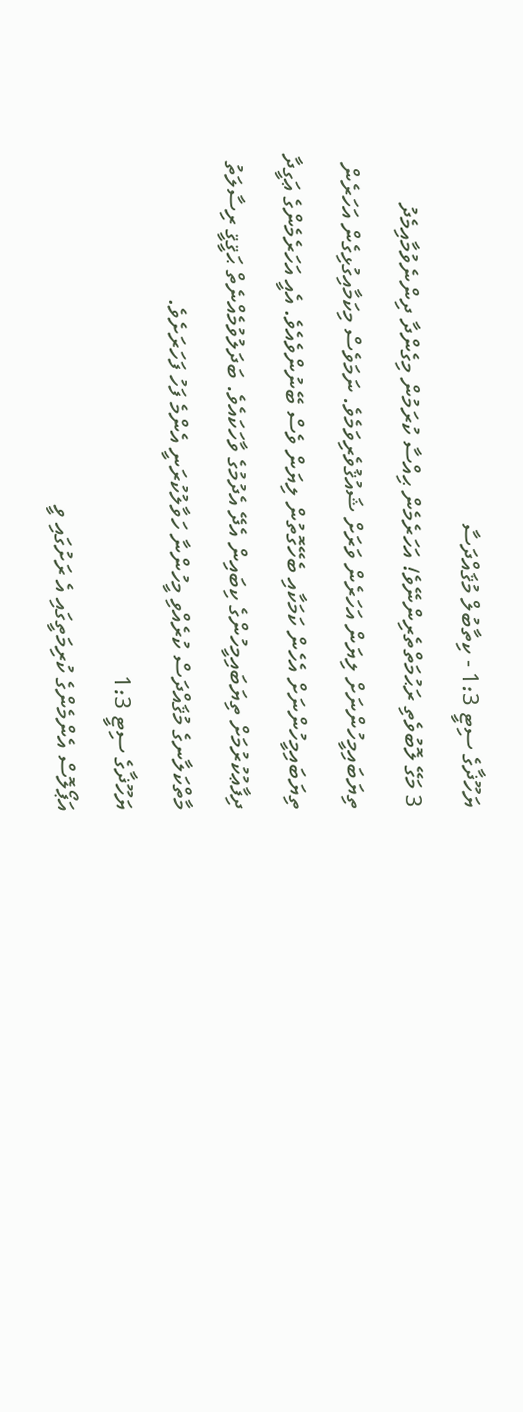ޔަހޫޛާގެ ސިޓީ 1:3 - ކިތާބުލް މުޤައްދަސާ
3 މަގޭ ލޮބުވެތި ރަޙުމަތްތެރިންނޭވެ! އަހަރެމެން ޙިއްސާ ކުރަމުން މިގެންދާ ދިންނެވުމާއިމެދު ތިޔަބައިމީހުންނަށް ލިޔަން އަހަރެން ވަރަށް ޝައުޤުވެރިވަމެވެ. ނަމަވެސް މިކަމާއިގުޅިގެން އަހަރެން ތިޔަބައިމީހުންނަށް އެހެން ކަމަކާއި ބެހޭގޮތުން ލިޔަން ވެސް ބޭނުންވެއެވެ. އެއީ އަހަރެމެންގެ ޢަގީދާ ދިފާޢުކުރުމަށް ތިޔަބައިމީހުންގެ ކިބައިން އެދޭ އެދުމުގެ ވާހަކައެވެ. ބަދަލުވުމެއްނެތް ޙަޤީޤީ ރިސާލަތު މާތްކަލާނގެ މުޤައްދަސް ކުރެއްވި މީހުންނާ ހަވާލުކުރަނީ އެންމެ ފަހު ފަހަރަށެވެ.
ޔަހޫޛާގެ ސިޓީ 1:3
އަޕޯލޮސް އެންމެންގެ ކުރިމަތީގައި އެ ރަށުގައި ވީ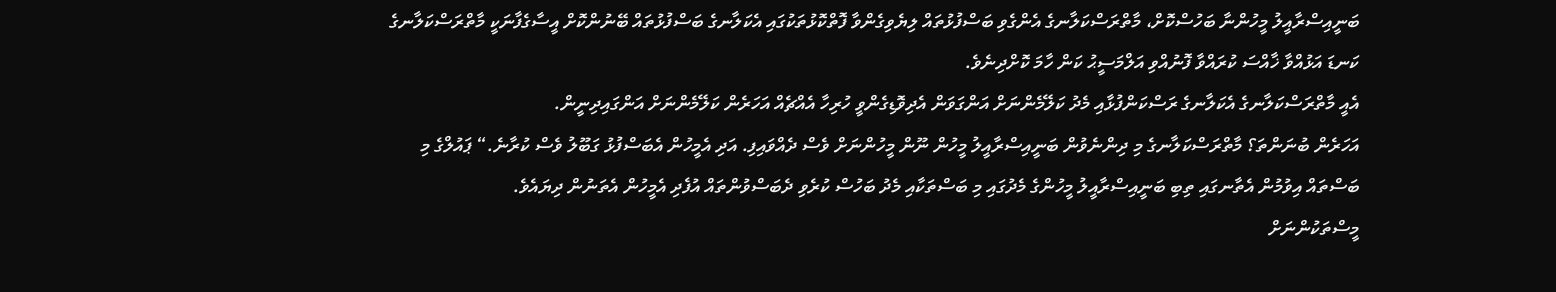ބަނީއިސްރާއީލު މީހުންނާ ބަހުސްކޮށް، މާތްރަސްކަލާނގެ އެންގެވި ބަސްފުޅުތައް ލިޔެވިގެންވާ ފޮތްކޮޅުތަކުގައި އެކަލާނގެ ބަސްފުޅުތައް ބޭނުންކޮށް އީސާގެފާނަކީ މާތްރަސްކަލާނގެ ކަނޑަ އަޅުއްވާ ޚާއްސަ ކުރައްވާ ފޮނުއްވި އަލްމަސީޙު ކަން ހާމަ ކޮށްދިނެވެ.
އެއީ މާތްރަސްކަލާނގެ އެކަލާނގެ ރަސްކަންފުޅާއި މެދު ކަލޭމެންނަށް އަންގަވަން އެދިވޮޑިގެންވީ ހުރިހާ އެއްޗެއް އަހަރެން ކަލޭމެންނަށް އަންގައިދިނީން.
އަހަރެން ބުނަންތަ؟ މާތްރަސްކަލާނގެ މި ދިންނެވުން ބަނީއިސްރާއީލު މީހުން ނޫން މީހުންނަށް ވެސް ދެއްވައިފި. އަދި އެމީހުން އެބަސްފުޅު ގަބޫލު ވެސް ކުރާނެ.“ ޕައުލްގެ މި ބަސްތައް އިވުމުން އެތާނގައި ތިބި ބަނީއިސްރާއީލު މީހުންގެ މެދުގައި މި ބަސްތަކާއި މެދު ބަހުސް ކުރެވި ދެބަސްވުންތައް އުފެދި އެމީހުން އެތަނުން ދިޔައެވެ.
މީސްތަކުންނަށް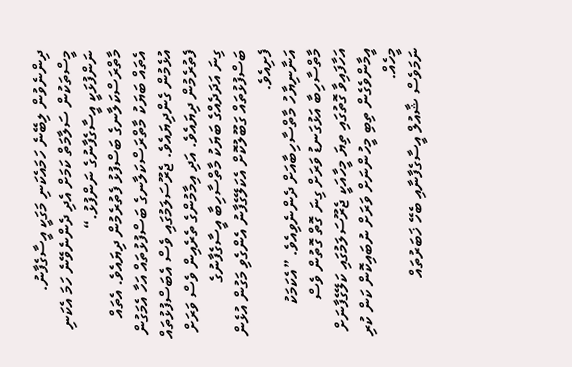ދިންނެވުން ލިބޭނެ ހަމައެކަނި މަގަކީ އީސާގެފާނު. މީސްތަކުން ސަލާމަތް ކަމަށް އެދި ދެންނެވޭނެ ހަމަ އެކަނި ނަންފުޅަކީ އީސާގެފާނުގެ ނަންފުޅު.“
މާތްރަސްކަލާނގެ ބަސްފުޅު ފެތުރެމުން ދިޔައެވެ. އެތައް އެތައް ބަޔަކު މާތްރަސްކަލާނގެ ބަސްފުޅުތައް އަހާ އެމަގުން އުޅެމުން ގެންދިޔައެވެ. ޖެރޫސަލަމުގައި ވެސް އެބަސްފުޅުތައް ފެތުރެމުން ދިޔައެވެ. އަދި އިމާމުންގެ ތެރެއިން ވެސް ވަރަށް ގިނަ އަދަދެއްގެ ބަޔަކު މާތްސާހިބާ އީސާގެފާނުގެ ބަސްފުޅުތައް ގަބޫލުކޮށް އެކަލޭގެފާނު އެންގެވި މަގުން އުޅެން ފެށިއެވެ.
އަނާނިޔާހު މާތްސާހިބާއަށް ދެންނެވިއެވެ. ”އެކަމަކު މާތްސާހިބާ އަޅުގަނޑު ވަރަށް ގިނަ ގޮތް ގޮތުން ވެސް އަހާފައިވާ ގޮތުގައި ތިޔަ މީހާއަކީ ޖެރޫސަލަމުގައި ކަލޭގެފާނަށް އީމާންވެގެން ތިބި މީހުންނަށް ވަރަށް ނުބައިކޮން ކަން ކުރި މީހެއް.
ނަމަވެސް ޝާއުލް އީސާގެފާނާއި ބެހޭ ޚަބަރުތައް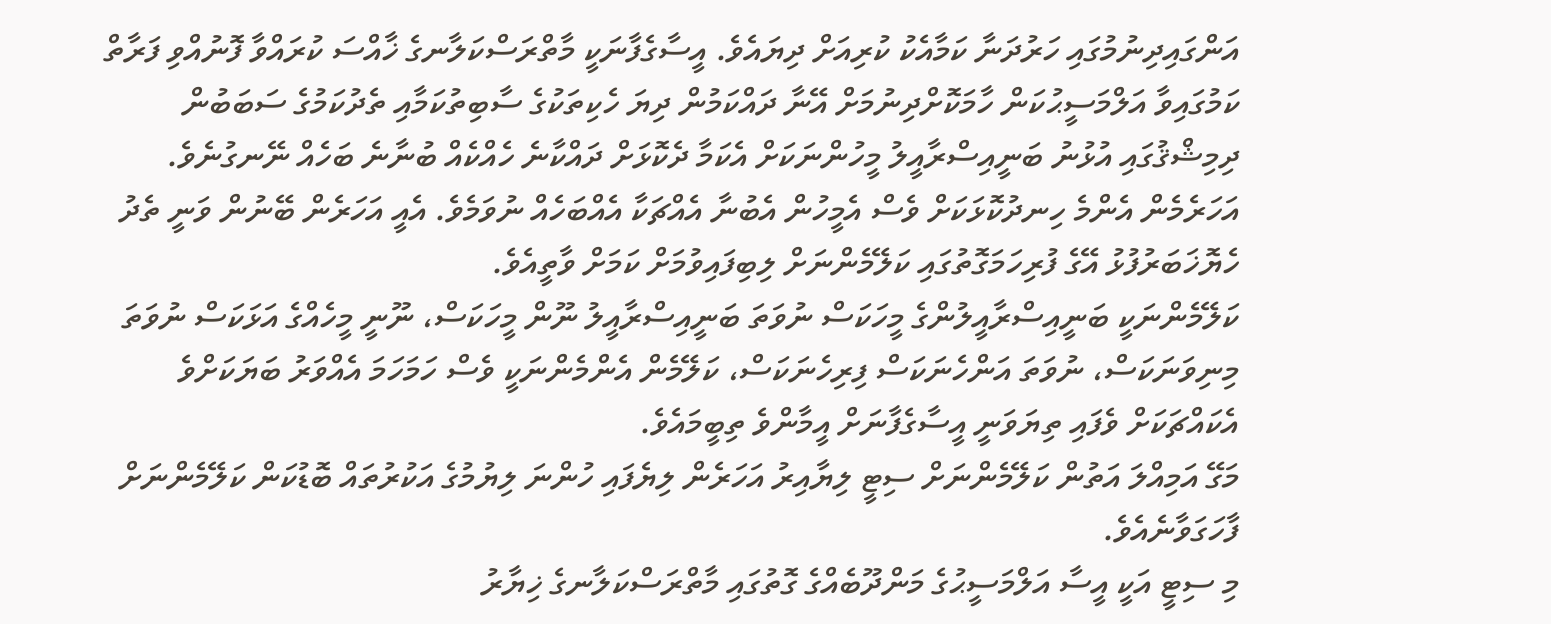އަންގައިދިނުމުގައި ހަރުދަނާ ކަމާއެކު ކުރިއަށް ދިޔައެވެ. އީސާގެފާނަކީ މާތްރަސްކަލާނގެ ޚާއްސަ ކުރައްވާ ފޮނުއްވި ފަރާތް ކަމުގައިވާ އަލްމަސީޙުކަން ހާމަކޮށްދިނުމަށް އޭނާ ދައްކަމުން ދިޔަ ހެކިތަކުގެ ސާބިތުކަމާއި ތެދުކަމުގެ ސަބަބުން ދިމިޝްޤުގައި އުޅުނު ބަނީއިސްރާއީލު މީހުންނަކަށް އެކަމާ ދެކޮޅަށް ދައްކާނެ ހެއްކެއް ބުނާނެ ބަހެއް ނޭނގުނެވެ.
އަހަރެމެން އެންމެ ހިނދުކޮޅަކަށް ވެސް އެމީހުން އެބުނާ އެއްޗަކާ އެއްބަހެއް ނުވަމެވެ. އެއީ އަހަރެން ބޭނުން ވަނީ ތެދު ހެޔޮޚަބަރުފުޅު އޭގެ ފުރިހަމަގޮތުގައި ކަލޭމެންނަށް ލިބިފައިވުމަށް ކަމަށް ވާތީއެވެ.
ކަލޭމެންނަކީ ބަނީއިސްރާއީލުންގެ މީހަކަސް ނުވަތަ ބަނީއިސްރާއީލު ނޫން މީހަކަސް، ނޫނީ މީހެއްގެ އަޅަކަސް ނުވަތަ މިނިވަނަކަސް، ނުވަތަ އަންހެނަކަސް ފިރިހެނަކަސް، ކަލޭމެން އެންމެންނަކީ ވެސް ހަމަހަމަ އެއްވަރު ބަޔަކަށްވެ އެކައްޗަކަށް ވެފައި ތިޔަވަނީ އީސާގެފާނަށް އީމާންވެ ތިބީމައެވެ.
މަގޭ އަމިއްލަ އަތުން ކަލޭމެންނަށް ސިޓީ ލިޔާއިރު އަހަރެން ލިޔެފައި ހުންނަ ލިޔުމުގެ އަކުރުތައް ބޮޑުކަން ކަލޭމެންނަށް ފާހަގަވާނެއެވެ.
މި ސިޓީ އަކީ އީސާ އަލްމަސީޙުގެ މަންދޫބެއްގެ ގޮތުގައި މާތްރަސްކަލާނގެ ޚިޔާރު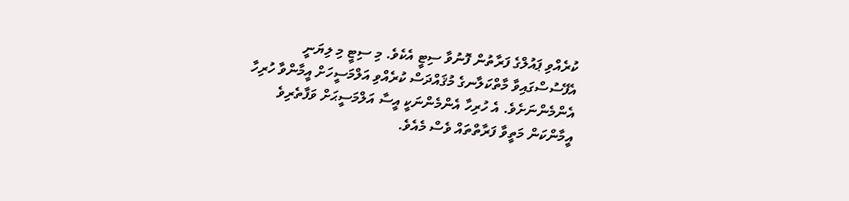ކުރެއްވި ޕައުލްގެ ފަރާތުން ފޮނުވާ ސިޓީ އެކެވެ. މި ސިޓީ މި ލިޔަނީ އެފޭސުސްގައިވާ މާތްކަލާނގެ މުޤައްދަސް ކުރެއްވި އަލްމަސީހަށް އީމާންވާ ހުރިހާ އެންމެންނަށެވެ. އެ ހުރިހާ އެންމެންނަކީ އީސާ އަލްމަސީޙަށް ވަފާތެރިވެ އީމާންކަން މަތީވާ ފަރާތްތައް ވެސް މެއެވެ.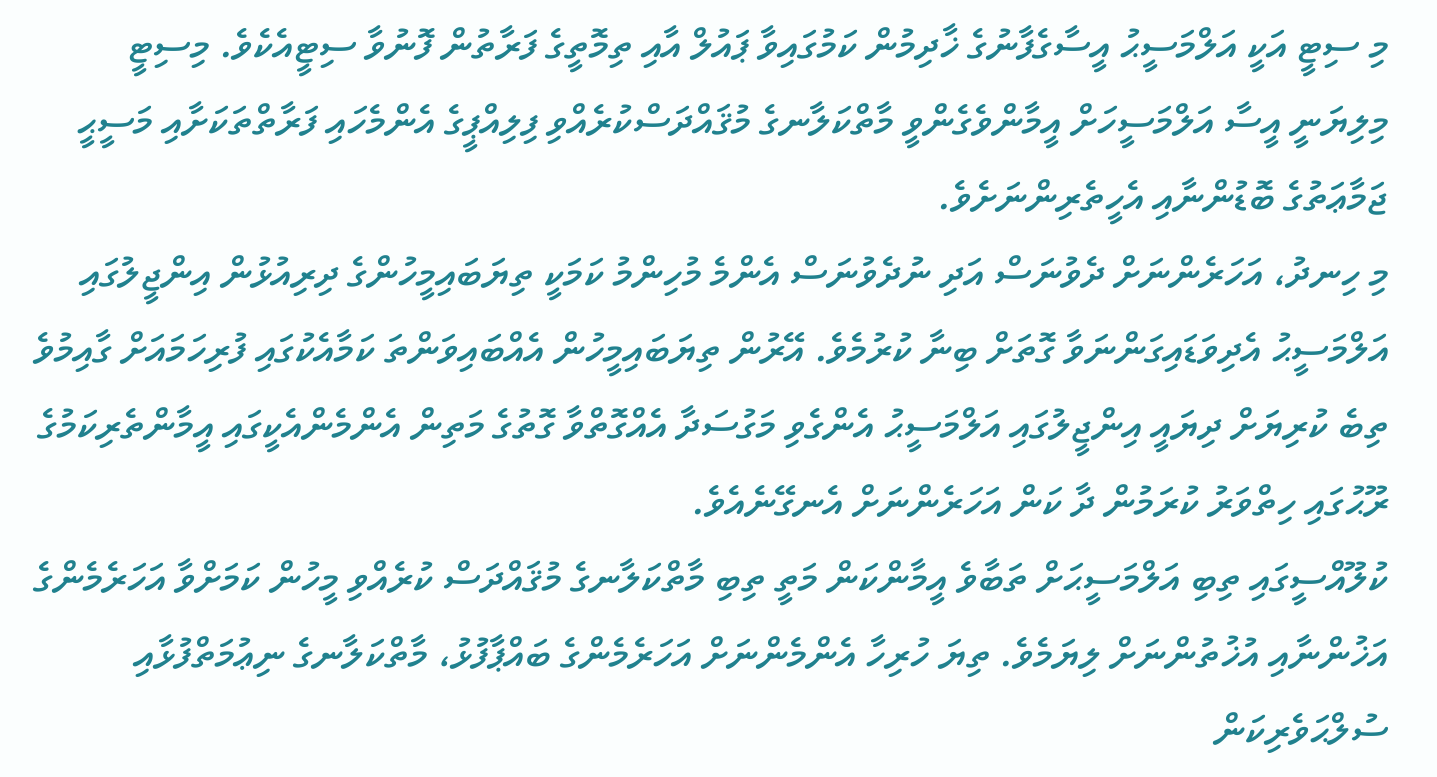މި ސިޓީ އަކީ އަލްމަސީޙު އީސާގެފާނުގެ ޚާދިމުން ކަމުގައިވާ ޕައުލް އާއި ތިމޮތީގެ ފަރާތުން ފޮނުވާ ސިޓީއެކެވެ. މިސިޓީ މިލިޔަނީ އީސާ އަލްމަސީހަށް އީމާންވެގެންވީ މާތްކަލާނގެ މުޤައްދަސްކުރެއްވި ފިލިއްޕީގެ އެންމެހައި ފަރާތްތަކަށާއި މަސީޙީ ޖަމާޢަތުގެ ބޮޑުންނާއި އެހީތެރިންނަށެވެ.
މި ހިނދު، އަހަރެންނަށް ދެވުނަސް އަދި ނުދެވުނަސް އެންމެ މުހިންމު ކަމަކީ ތިޔަބައިމީހުންގެ ދިރިއުޅުން އިންޖީލުގައި އަލްމަސީޙު އެދިވަޑައިގަންނަވާ ގޮތަށް ބިނާ ކުރުމެވެ. އޭރުން ތިޔަބައިމީހުން އެއްބައިވަންތަ ކަމާއެކުގައި ފުރިހަމައަށް ގާއިމުވެ ތިބެ ކުރިޔަށް ދިޔައީ އިންޖީލުގައި އަލްމަސީޙު އެންގެވި މަގުސަދާ އެއްގޮތްވާ ގޮތުގެ މަތިން އެންމެންއެކީގައި އީމާންތެރިކަމުގެ ރޫޙުގައި ހިތްވަރު ކުރަމުން ދާ ކަން އަހަރެންނަށް އެނގޭނެއެވެ.
ކުލޫއްސީގައި ތިބި އަލްމަސީޙަށް ތަބާވެ އީމާންކަން މަތީ ތިބި މާތްކަލާނގެ މުޤައްދަސް ކުރެއްވި މީހުން ކަމަށްވާ އަހަރެމެންގެ އަޚުންނާއި އުޚުތުންނަށް ލިޔަމެވެ. ތިޔަ ހުރިހާ އެންމެންނަށް އަހަރެމެންގެ ބައްޕާފުޅު، މާތްކަލާނގެ ނިޢުމަތްފުޅާއި ސުލްޙަވެރިކަން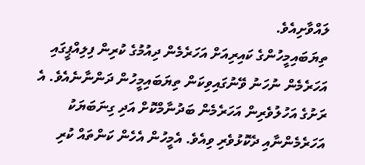ލައްވާށިއެވެ.
ތިޔަބައިމީހުންގެ ކައިރިއަށް އަހަރެމެން ދިއުމުގެ ކުރިން ފިލިއްޕީގައި އަހަރެމެން ނުހަނު ވޭނުގައިވިކަން ތިޔަބައިމީހުން ދަންނާނެއެވެ. އެ ރަށުގެ އަހުލުވެރިން އަހަރެމެން ބަދުނާމްކޮށް އަދި ގިނަބަޔަކު އަހަރެމެންނާއި ދެކޮޅުވެރި ވިއެވެ. އެމީހުން އެހެން ކަންތައް ކުރި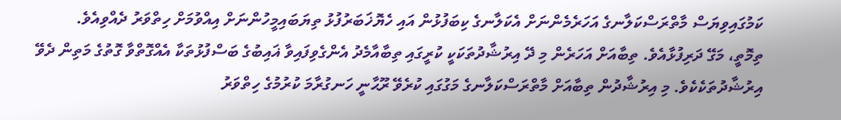ކަމުގައިވިޔަސް މާތްރަސްކަލާނގެ އަހަރެމެންނަށް އެކަލާނގެ ކިބަފުޅުން އައި ހެޔޮޚަބަރުފުޅު ތިޔަބައިމީހުންނަށް އިއްވުމަށް ހިތްވަރު ދެއްވިއެވެ.
ތިމޮތީ، މަގޭ ދަރިފުޅާއެވެ. ތިބާއަށް އަހަރެން މި ދޭ އިރުޝާދުތަކަކީ ކުރީގައި ތިބާއާމެދު އެންގެވިފައިވާ ޣައިބުގެ ބަސްފުޅުތަކާ އެއްގޮތްވާ ގޮތުގެ މަތިން ދެވޭ އިރުޝާދުތަކެކެވެ. މި އިރުޝާދުން ތިބާއަށް މާތްރަސްކަލާނގެ މަގުގައި ކުރެވޭ ރޫޙާނީ ހަނގުރާމަ ކުރުމުގެ ހިތްވަރު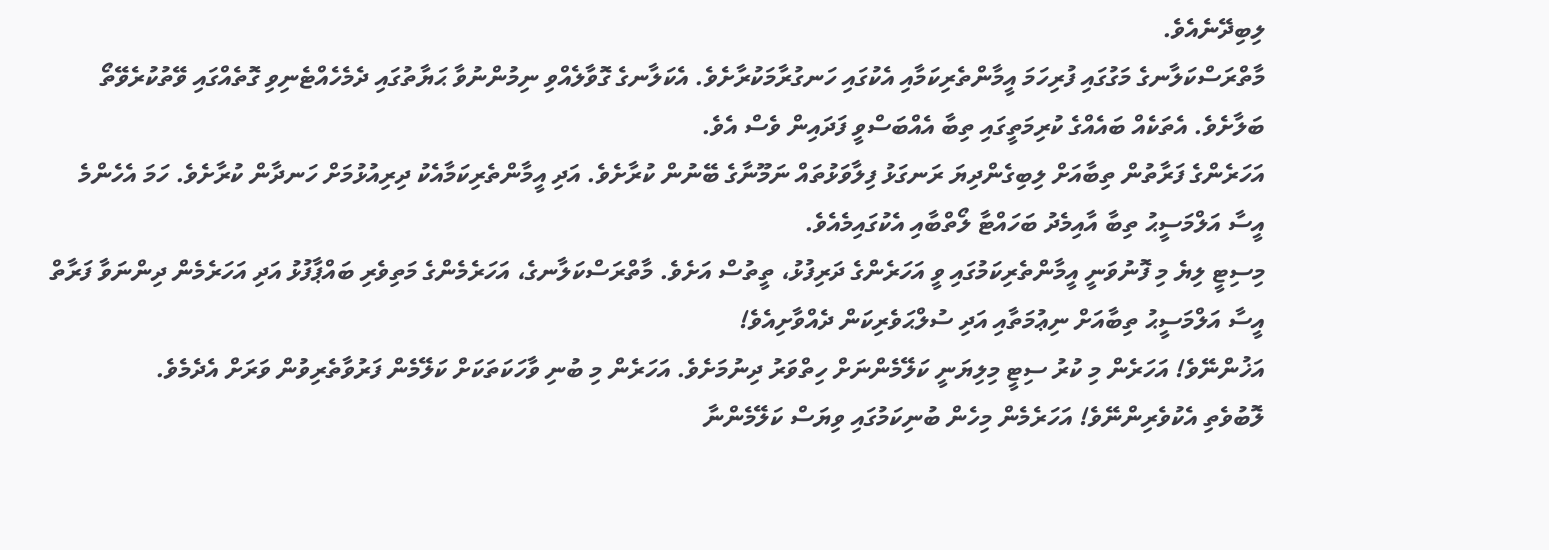ލިބިދޭނެއެވެ.
މާތްރަސްކަލާނގެ މަގުގައި ފުރިހަމަ އީމާންތެރިކަމާއި އެކުގައި ހަނގުރާމަކުރާށެވެ. އެކަލާނގެ ގޮވާލެއްވި ނިމުންނުވާ ޙަޔާތުގައި ދެމެހެއްޓެނިވި ގޮތެއްގައި ވޭތުކުރެވޭތޯ ބަލާށެވެ. އެތަކެއް ބައެއްގެ ކުރިމަތީގައި ތިބާ އެއްބަސްވީ ފަދައިން ވެސް އެވެ.
އަހަރެންގެ ފަރާތުން ތިބާއަށް ލިބިގެންދިޔަ ރަނގަޅު ފިލާވަޅުތައް ނަމޫނާގެ ބޭނުން ކުރާށެވެ. އަދި އީމާންތެރިކަމާއެކު ދިރިއުޅުމަށް ހަނދާން ކުރާށެވެ. ހަމަ އެހެންމެ އީސާ އަލްމަސީޙު ތިބާ އާއިމެދު ބަހައްޓާ ލޯތްބާއި އެކުގައިމެއެވެ.
މިސިޓީ ލިޔެ މި ފޮނުވަނީ އީމާންތެރިކަމުގައި ވީ އަހަރެންގެ ދަރިފުޅު، ތީތުސް އަށެވެ. މާތްރަސްކަލާނގެ، އަހަރެމެންގެ މަތިވެރި ބައްޕާފުޅު އަދި އަހަރެމެން ދިންނަވާ ފަރާތް އީސާ އަލްމަސީޙު ތިބާއަށް ނިޢުމަތާއި އަދި ސުލްޙަވެރިކަން ދެއްވާށިއެވެ!
އަޚުންނޭވެ! އަހަރެން މި ކުރު ސިޓީ މިލިޔަނީ ކަލޭމެންނަށް ހިތްވަރު ދިނުމަށެވެ. އަހަރެން މި ބުނި ވާހަކަތަކަށް ކަލޭމެން ފަރުވާތެރިވުން ވަރަށް އެދެމެވެ.
ލޮބުވެތި އެކުވެރިންނޭވެ! އަހަރެމެން މިހެން ބުނިކަމުގައި ވިޔަސް ކަލޭމެންނާ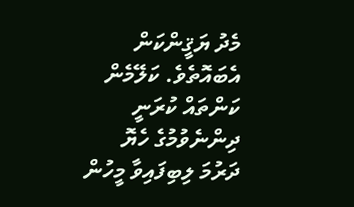މެދު ޔަޤީންކަން އެބައޮތެވެ. ކަލޭމެން ކަންތައް ކުރަނީ ދިންނެވުމުގެ ހެޔޮ ދަރުމަ ލިބިފައިވާ މީހުން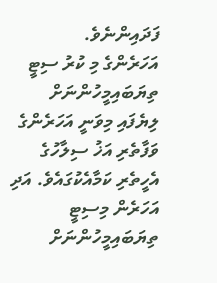ފަދައިންނެވެ.
އަހަރެންގެ މި ކުރު ސިޓީ ތިޔަބައިމީހުންނަށް ލިޔެފައި މިވަނީ އަހަރެންގެ ވަފާތެރި އަޚު ސިލާހުގެ އެހީތެރި ކަމާއެކުގައެވެ. އަދި އަހަރެން މިސިޓީ ތިޔަބައިމީހުންނަށް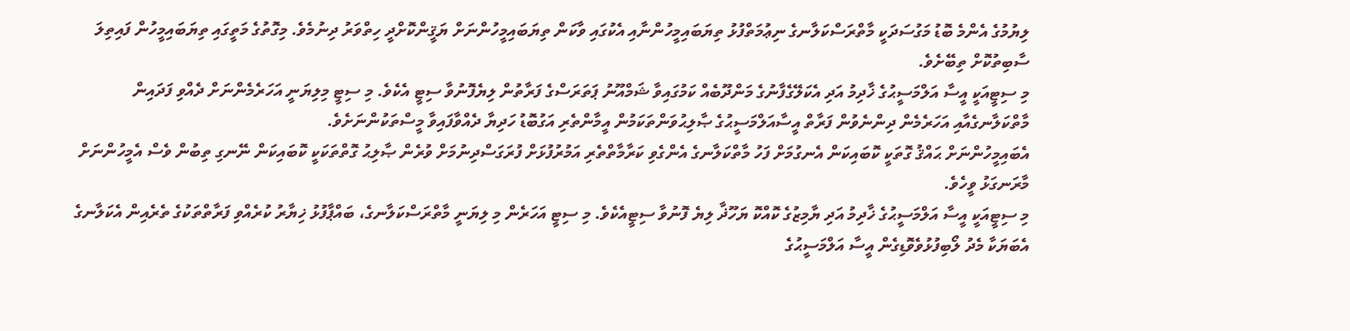ލިޔުމުގެ އެންމެ ބޮޑު މަގުސަދަކީ މާތްރަސްކަލާނގެ ނިޢުމަތްފުޅު ތިޔަބައިމީހުންނާއި އެކުގައި ވާކަން ތިޔަބައިމީހުންނަށް ޔަޤީންކޮށްދީ ހިތްވަރު ދިނުމެވެ. މިގޮތުގެ މަތީގައި ތިޔަބައިމީހުން ފައިތިލަ ސާބިތުކޮށް ތިބޭށެވެ.
މި ސިޓީއަކީ އީސާ އަލްމަސީޙުގެ ޚާދިމު އަދި އެކަލޭގެފާނުގެ މަންދޫބެއް ކަމުގައިވާ ޝަމްއޫނު ޕަތަރަސްގެ ފަރާތުން ލިޔެފޮނުވާ ސިޓީ އެކެވެ. މި ސިޓީ މިލިޔަނީ އަހަރެމެންނަށް ދެއްވި ފަދައިން މާތްކަލާނގެއާއި އަހަރެމެން ދިންނެވުން ފަރާތް އީސާއަލްމަސީޙުގެ ޞާލިޙުވަންތަކަމުން އީމާންތެރި އަގުބޮޑު ހަދިޔާ ދެއްވާފައިވާ މީސްތަކުންނަށެވެ.
އެބައިމީހުންނަށް ޙައްޤު ގޮތަކީ ކޮބައިކަން އެނގުމަށް ފަހު މާތްކަލާނގެ އެންގެވި ކަރާމާތްތެރި އަމުރުފުޅަށް ފުރަގަސްދިނުމަށް ވުރެން ޞާލިޙު ގޮތްތަކަކީ ކޮބައިކަން ނޭނގި ތިބުން ވެސް އެމީހުންނަށް މާރަނގަޅު ވީހެވެ.
މި ސިޓީއަކީ އީސާ އަލްމަސީޙުގެ ޚާދިމު އަދި ޔާމިޒުގެ ކޮއްކޮ ޔަހޫޛާ ލިޔެ ފޮނުވާ ސިޓީއެކެވެ. މި ސިޓީ އަހަރެން މި ލިޔަނީ މާތްރަސްކަލާނގެ، ބައްޕާފުޅު ޚިޔާރު ކުރެއްވި ފަރާތްތަކުގެ ތެރެއިން އެކަލާނގެ އެބަޔަކާ މެދު ލޯބިފުޅުވެވޮޑިގެން އީސާ އަލްމަސީޙުގެ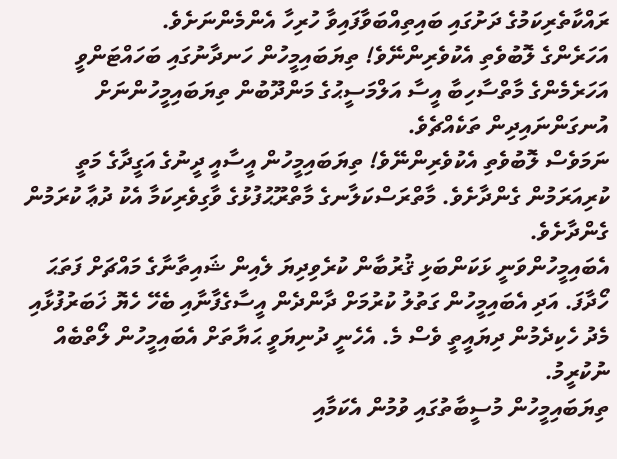ރައްކާތެރިކަމުގެ ދަށުގައި ބައިތިއްބަވާފައިވާ ހުރިހާ އެންމެންނަށެވެ.
އަހަރެންގެ ލޮބުވެތި އެކުވެރިންނޭވެ! ތިޔަބައިމީހުން ހަނދާނުގައި ބަހައްޓަންވީ އަހަރެމެންގެ މާތްސާހިބާ އީސާ އަލްމަސީޙުގެ މަންދޫބުން ތިޔަބައިމީހުންނަށް އުނގަންނައިދިން ތަކެއްޗެވެ.
ނަމަވެސް ލޮބުވެތި އެކުވެރިންނޭވެ! ތިޔަބައިމީހުން އީސާއީ ދީނުގެ އަގީދާގެ މަތީ ކުރިއަރަމުން ގެންދާށެވެ. މާތްރަސްކަލާނގެ މާތްރޫޙުފުޅުގެ ވާގިވެރިކަމާ އެކު ދުޢާ ކުރަމުން ގެންދާށެވެ.
އެބައިމީހުންވަނީ ޅަކަންބަޅި ޤުރުބާން ކުރެވިދިޔަ ލެއިން ޝައިތާނާގެ މައްޗަށް ފަތަޙަ ހޯދާފަ. އަދި އެބައިމީހުން ގަތުލު ކުރުމަށް ދާންދެން އީސާގެފާނާއި ބެހޭ ހެޔޮ ޚަބަރުފުޅާއި މެދު ހެކިދެމުން ދިޔައީތީ ވެސް މެ. އެހެނީ ދުނިޔަވީ ޙަޔާތަށް އެބައިމީހުން ލޯތްބެއް ނުކުރީމު.
ތިޔަބައިމީހުން މުސީބާތުގައި ވުމުން އެކަމާއި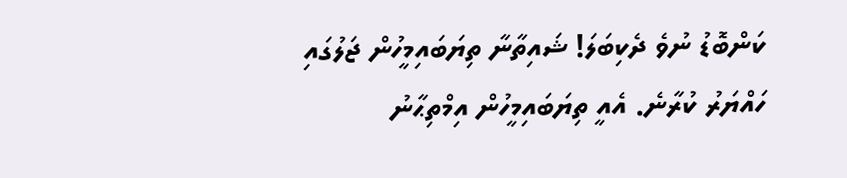ކަންބޮޑު ނުވެ ދެކިބަލަ! ޝައިތާނާ ތިޔަބައިމީހުން ޖަލުގައި ހައްޔަރު ކުރާނެ. އެއީ ތިޔަބައިމީހުން އިމްތިޙާނު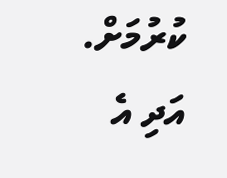ކުރުމަށް. އަދި އެ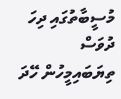މުސީބާތުގައި ދިހަ ދުވަސް ތިޔަބައިމީހުން ހޭދަ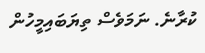ކުރާނެ. ނަމަވެސް ތިޔަބައިމީހުން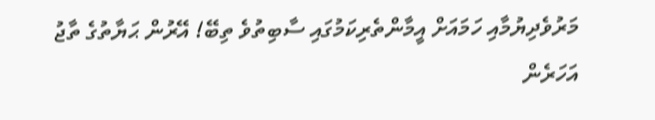މަރުވެދިޔުމާއި ހަމައަށް އީމާންތެރިކަމުގައި ސާބިތުވެ ތިބޭ! އޭރުން ޙަޔާތުގެ ތާޖު އަހަރެން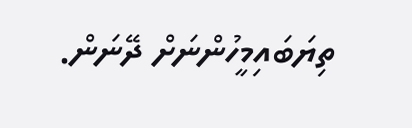ތިޔަބައިމީހުންނަށް ދޭނަން.